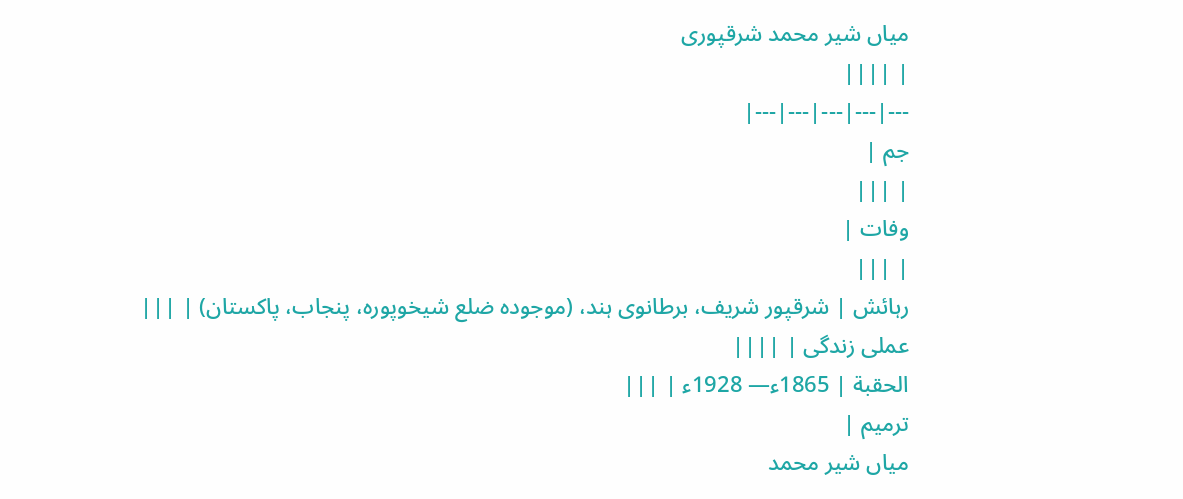میاں شیر محمد شرقپوری
| ||||
---|---|---|---|---|
جم |
| |||
وفات |
| |||
رہائش | شرقپور شریف، برطانوی ہند، (موجودہ ضلع شیخوپورہ، پنجاب، پاکستان) | |||
عملی زندگی | ||||
الحقبة | 1865ء— 1928ء | |||
ترمیم |
میاں شیر محمد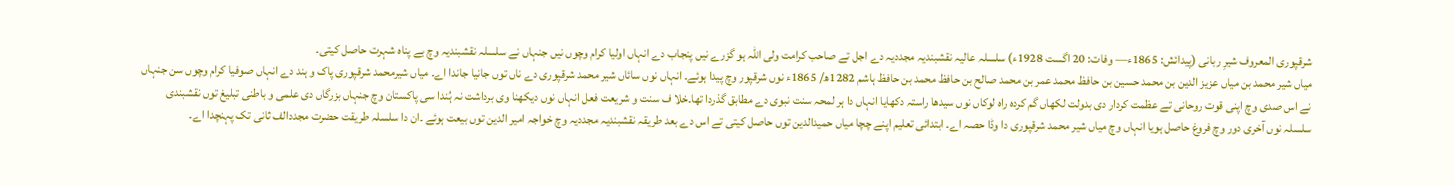شرقپوری المعروف شیرِ ربانی (پیدائش: 1865ء— وفات: 20 اگست 1928ء) سلسلہ عالیہ نقشبندیہ مجددیہ دے اجل تے صاحب کرامت ولی اللہ ہو گزرے نيں پنجاب دے انہاں اولیا کرام وچوں نيں جنہاں نے سلسلہ نقشبندیہ وچ بے پناہ شہرت حاصل کيتی۔
میاں شیر محمد بن میاں عزیز الدین بن محمد حسین بن حافظ محمد عمر بن محمد صالح بن حافظ محمد بن حافظ ہاشم 1282ھ/ 1865ء نوں شرقپور وچ پیدا ہوئے۔ انہاں نوں سائاں شیر محمد شرقپوری دے ناں توں جانیا جاندا اے۔ میاں شیرمحمد شرقپوری پاک و ہند دے انہاں صوفیا کرام وچوں سن جنہاں نے اس صدی وچ اپنی قوت روحانی تے عظمت کردار دی بدولت لکھاں گم کردہ راہ لوکاں نوں سیدھا راستہ دکھایا انہاں دا ہر لمحہ سنت نبوی دے مطابق گذردا تھا۔خلا ف سنت و شریعت فعل انہاں نوں دیکھنا وی برداشت نہ ہُندا سی پاکستان وچ جنہاں بزرگاں دی علمی و باطنی تبلیغ توں نقشبندی سلسلہ نوں آخری دور وچ فروغ حاصل ہويا انہاں وچ میاں شیر محمد شرقپوری دا وڈا حصہ اے۔ ابتدائی تعلیم اپنے چچا میاں حمیدالدین توں حاصل کيتی تے اس دے بعد طریقہ نقشبندیہ مجددیہ وچ خواجہ امیر الدین توں بیعت ہوئے ۔ان دا سلسلہ طریقت حضرت مجددالف ثانی تک پہنچدا اے۔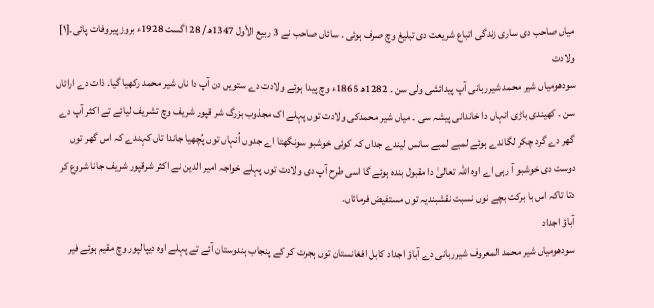میاں صاحب دی ساری زندگی اتباع شریعت دی تبلیغ وچ صرف ہوئی ۔ سائاں صاحب نے 3 ربيع الأول 1347ھ/ 28 اگست 1928ء بروز پیروفات پائی۔[۱]
ولادت
سودھومیاں شیر محمد شیرربانی آپ پیدائشی ولی سن ۔ 1282ھ 1865ء وچ پیدا ہوئے ولادت دے ستويں دن آپ دا ناں شیر محمد رکھیا گیا۔ ذات دے ارائاں سن ۔ کھیندی باڑی انہاں دا خاندانی پیشہ سی ۔ میاں شیر محمدکی ولادت توں پہلے اک مجذوب بزرگ شر قپور شریف وچ تشریف لیائے تے اکثر آپ دے گھر دے گرد چکر لگاندے ہوئے لمبے لمبے سانس لیندے جداں کہ کوئی خوشبو سونگھتا اے جدوں اُنہاں توں پُچھیا جاندا تاں کہندے کہ اس گھر توں دوست دی خوشبو آ رہی اے اوہ اللہ تعالیٰ دا مقبول بندہ ہوئے گا اسی طرح آپ دی ولادت توں پہلے خواجہ امیر الدین نے اکثر شرقپور شریف جانا شروع کر دتا تاکہ اس با برکت بچے نوں نسبت نقشبندیہ توں مستفیض فرمائاں۔
آباؤ اجداد
سودھومیاں شیر محمد المعروف شیرربانی دے آباؤ اجداد کابل افغانستان توں ہجرت کر کے پنجاب ہندوستان آئے تے پہلے اوہ دیپالپور وچ مقیم ہوئے فیر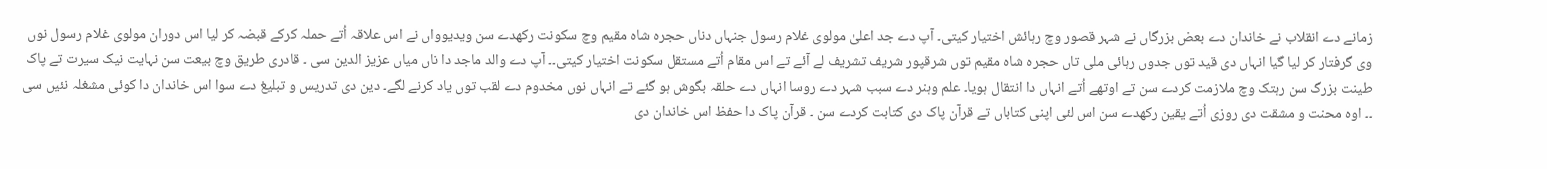زمانے دے انقلاب نے خاندان دے بعض بزرگاں نے شہر قصور وچ رہائش اختیار کيتی۔ آپ دے جد اعلیٰ مولوی غلام رسول جنہاں دناں حجرہ شاہ مقیم وچ سکونت رکھدے سن ویدیوواں نے اس علاقہ اُتے حملہ کرکے قبضہ کر ليا اس دوران مولوی غلام رسول نوں وی گرفتار کر ليا گیا انہاں دی قید توں جدوں رہائی ملی تاں حجرہ شاہ مقیم توں شرقپور شریف تشریف لے آئے تے اس مقام اُتے مستقل سکونت اختیار کيتی۔۔ آپ دے والد ماجد دا ناں میاں عزیز الدین سی ۔ قادری طریق وچ بیعت سن نہایت نیک سیرت تے پاک طینت بزرگ سن رہتک وچ ملازمت کردے سن تے اوتھے اُتے انہاں دا انتقال ہويا۔ علم وہنر دے سبب شہر دے روسا انہاں دے حلقہ بگوش ہو گئے تے انہاں نوں مخدوم دے لقب توں یاد کرنے لگے۔ دین دی تدریس و تبلیغ دے سوا اس خاندان دا کوئی مشغلہ نئيں سی ۔۔ اوہ محنت و مشقت دی روزی اُتے یقین رکھدے سن اس لئی اپنی کتاباں تے قرآن پاک دی کتابت کردے سن ۔ قرآن پاک دا حفظ اس خاندان دی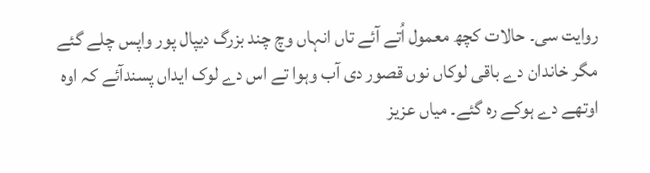روایت سی۔ حالات کچھ معمول اُتے آئے تاں انہاں وچ چند بزرگ دیپال پور واپس چلے گئے مگر خاندان دے باقی لوکاں نوں قصور دی آب وہوا تے اس دے لوک ایداں پسندآئے کہ اوہ اوتھے دے ہوکے رہ گئے۔ میاں عزیز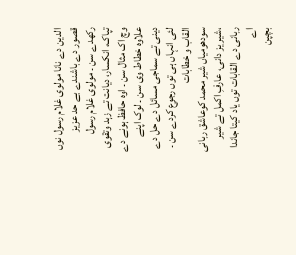الدین دے نانا مولوی غلام رسول نوں قصور دے باشندے بے حد عزیز رکھدے سن ۔ مولوی غلام رسول تپاک، انکسار، دیانت تے زہد وتقوی وچ اک مثال سن ۔ اوہ حافظ ہونے دے علاوہ خطاط وی سن ۔ لوک اپنے دینی تے سماجی مسائل دے حل دے لئی انہاں ہی توں رجوع کردے سن ۔
القاب و خطابات
سودھومیاں شیر محمد کوعاشق ربانی ،شیر یز دانی، عارفِ اکمل تے شیر ربانی دے القابات توں یاد کیتا جاندا اے
بچپن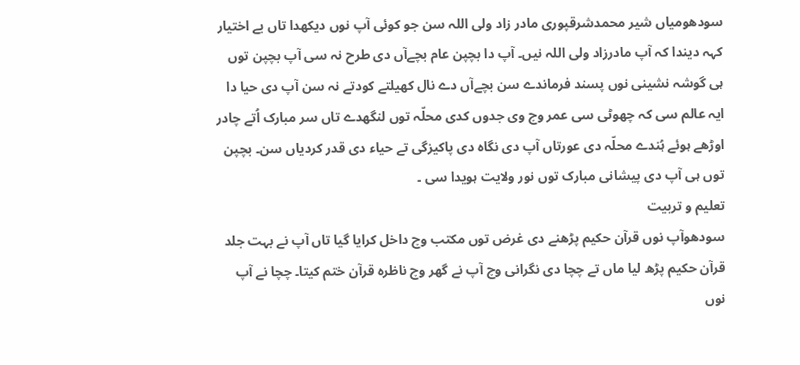سودھومیاں شیر محمدشرقپوری مادر زاد ولی اللہ سن جو کوئی آپ نوں دیکھدا تاں بے اختیار کہہ دیندا کہ آپ مادرزاد ولی اللہ نيں۔ آپ دا بچپن عام بچےآں دی طرح نہ سی آپ بچپن توں ہی گوشہ نشینی نوں پسند فرماندے سن بچےآں دے نال کھیلتے کودتے نہ سن آپ دی حیا دا ایہ عالم سی کہ چھوٹی سی عمر وچ وی جدوں کدی محلّہ توں لنگھدے تاں سر مبارک اُتے چادر اوڑھے ہوئے ہُندے محلّہ دی عورتاں آپ دی نگاہ دی پاکیزگی تے حیاء دی قدر کردیاں سن۔ بچپن توں ہی آپ دی پیشانی مبارک توں نور ولایت ہویدا سی ۔
تعلیم و تربیت
سودھوآپ نوں قرآن حکیم پڑھنے دی غرض توں مکتب وچ داخل کرایا گیا تاں آپ نے بہت جلد قرآن حکیم پڑھ لیا ماں تے چچا دی نگرانی وچ آپ نے گھر وچ ناظرہ قرآن ختم کیتا۔ چچا نے آپ نوں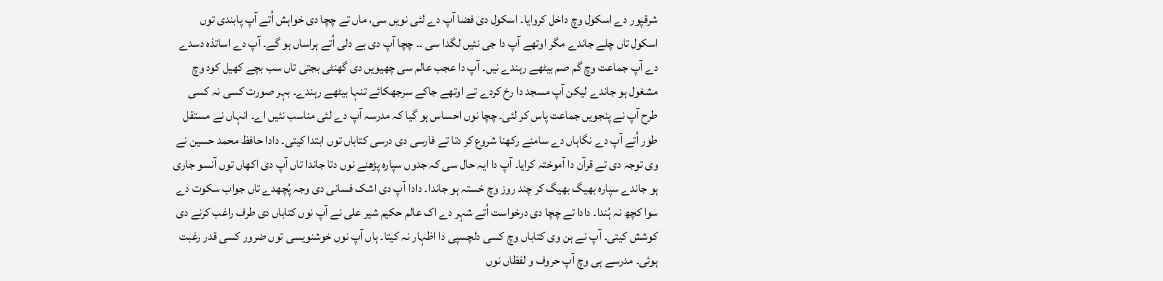شرقپور دے اسکول وچ داخل کروایا۔ اسکول دی فضا آپ دے لئی نويں سی، ماں تے چچا دی خواہش اُتے آپ پابندی توں اسکول تاں چلے جاندے مگر اوتھے آپ دا جی نئيں لگدا سی ۔۔ چچا آپ دی بے دلی اُتے ہراساں ہو گے۔ آپ دے اساتذہ دسدے دے آپ جماعت وچ گم صم بیٹھے رہندے نيں۔ آپ دا عجب عالم سی چھیويں دی گھنٹی بجتی تاں سب بچے کھیل کود وچ مشغول ہو جاندے لیکن آپ مسجد دا رخ کردے تے اوتھے جاکے سرجھکائے تنہا بیٹھے رہندے۔ بہر صورت کسی نہ کسی طرح آپ نے پنجويں جماعت پاس کر لئی۔ چچا نوں احساس ہو گیا کہ مدرسہ آپ دے لئی مناسب نئيں اے۔ انہاں نے مستقل طور اُتے آپ دے نگاہاں دے سامنے رکھنا شروع کر دتا تے فارسی دی درسی کتاباں توں ابتدا کيتی۔ دادا حافظ محمد حسین نے وی توجہ دی تے قرآن دا آموختہ کرایا۔ آپ دا ایہ حال سی کہ جدوں سپارہ پڑھنے نوں دتا جاندا تاں آپ دی اکھاں توں آنسو جاری ہو جاندے سپارہ بھیگ بھیگ کر چند روز وچ خستہ ہو جاندا۔ دادا آپ دی اشک فسانی دی وجہ پُچھدے تاں جواب سکوت دے سوا کچھ نہ ہُندا۔ دادا تے چچا دی درخواست اُتے شہر دے اک عالم حکیم شیر علی نے آپ نوں کتاباں دی طرف راغب کرنے دی کوشش کيتی۔ آپ نے ہن وی کتاباں وچ کسی دلچسپی دا اظہار نہ کیتا۔ ہاں آپ نوں خوشنویسی توں ضرور کسی قدر رغبت ہوئی۔ مدرسے ہی وچ آپ حروف و لفظاں نوں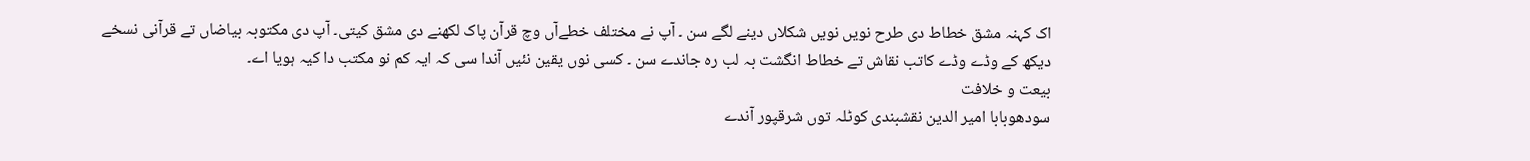اک کہنہ مشق خطاط دی طرح نويں نويں شکلاں دینے لگے سن ۔ آپ نے مختلف خطےآں وچ قرآن پاک لکھنے دی مشق کيتی۔ آپ دی مکتوبہ بیاضاں تے قرآنی نسخے دیکھ کے وڈے وڈے کاتب نقاش تے خطاط انگشت بہ لب رہ جاندے سن ۔ کسی نوں یقین نئيں آندا سی کہ ایہ کم نو مکتب دا کیہ ہويا اے۔
بیعت و خلافت
سودھوبابا امیر الدین نقشبندی کوٹلہ توں شرقپور آندے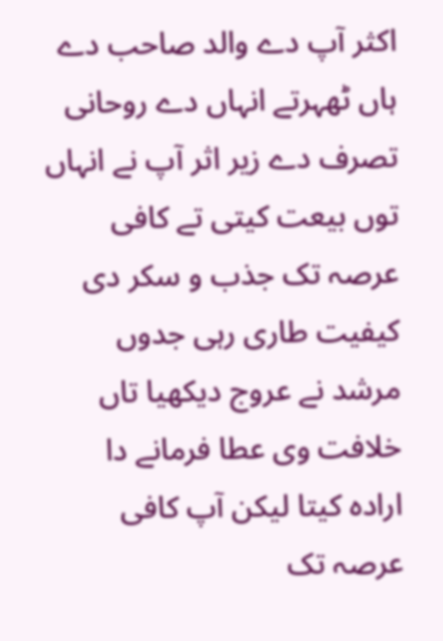اکثر آپ دے والد صاحب دے ہاں ٹھہرتے انہاں دے روحانی تصرف دے زیر اثر آپ نے انہاں توں بیعت کيتی تے کافی عرصہ تک جذب و سکر دی کیفیت طاری رہی جدوں مرشد نے عروج دیکھیا تاں خلافت وی عطا فرمانے دا ارادہ کیتا لیکن آپ کافی عرصہ تک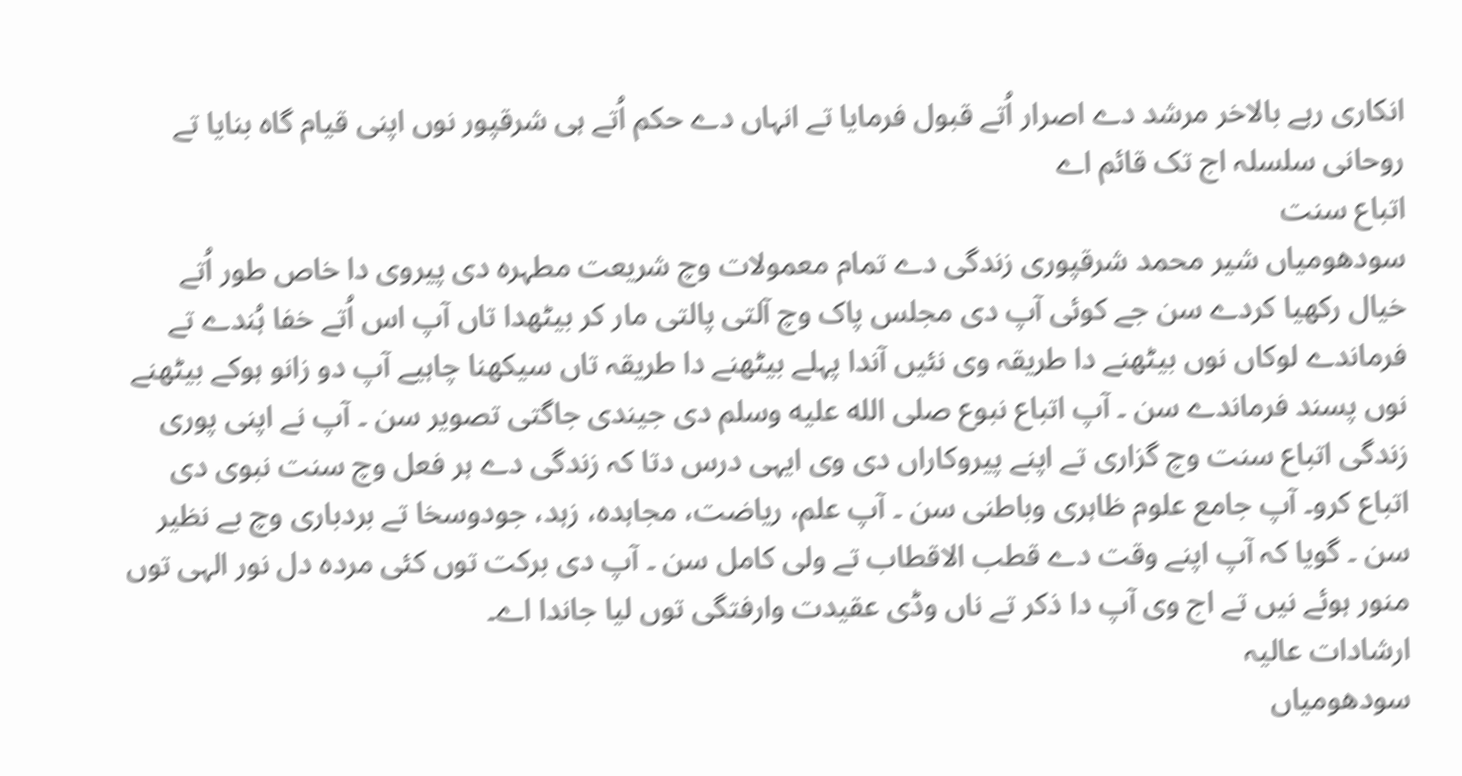انکاری رہے بالاخر مرشد دے اصرار اُتے قبول فرمایا تے انہاں دے حکم اُتے ہی شرقپور نوں اپنی قیام گاہ بنایا تے روحانی سلسلہ اج تک قائم اے
اتباع سنت
سودھومیاں شیر محمد شرقپوری زندگی دے تمام معمولات وچ شریعت مطہرہ دی پیروی دا خاص طور اُتے خیال رکھیا کردے سن جے کوئی آپ دی مجلس پاک وچ آلتی پالتی مار کر بیٹھدا تاں آپ اس اُتے خفا ہُندے تے فرماندے لوکاں نوں بیٹھنے دا طریقہ وی نئيں آندا پہلے بیٹھنے دا طریقہ تاں سیکھنا چاہیے آپ دو زانو ہوکے بیٹھنے نوں پسند فرماندے سن ۔ آپ اتباع نبوع صلى الله عليه وسلم دی جیندی جاگتی تصویر سن ۔ آپ نے اپنی پوری زندگی اتباع سنت وچ گزاری تے اپنے پیروکاراں دی وی ایہی درس دتا کہ زندگی دے ہر فعل وچ سنت نبوی دی اتباع کرو۔ آپ جامع علوم ظاہری وباطنی سن ۔ آپ علم، ریاضت، مجاہدہ، زہد، جودوسخا تے بردباری وچ بے نظیر سن ۔ گویا کہ آپ اپنے وقت دے قطب الاقطاب تے ولی کامل سن ۔ آپ دی برکت توں کئی مردہ دل نور الہی توں منور ہوئے نيں تے اج وی آپ دا ذکر تے ناں وڈی عقیدت وارفتگی توں لیا جاندا اے۔
ارشادات عالیہ
سودھومیاں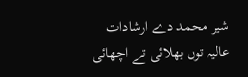شیر محمد دے ارشادات عالیہ توں بھلائی تے اچھائی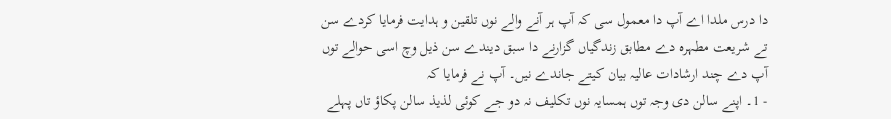دا درس ملدا اے آپ دا معمول سی کہ آپ ہر آنے والے نوں تلقین و ہدایت فرمایا کردے سن تے شریعت مطہرہ دے مطابق زندگیاں گزارنے دا سبق دیندے سن ذیل وچ اسی حوالے توں آپ دے چند ارشادات عالیہ بیان کیتے جاندے نيں۔ آپ نے فرمایا کہ
- 1۔ اپنے سالن دی وجہ توں ہمسایہ نوں تکلیف نہ دو جے کوئی لذیذ سالن پکاؤ تاں پہلے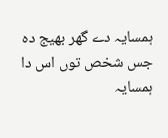ہمسایہ دے گھر بھیج دہ جس شخص توں اس دا ہمسایہ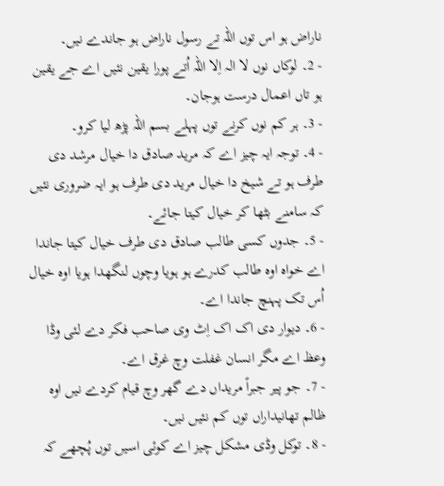ناراض ہو اس توں اللہ تے رسول ناراض ہو جاندے نيں۔
- 2۔ لوکاں نوں لا الہ اِلا اللہ اُتے پورا یقین نئيں اے جے یقین ہو تاں اعمال درست ہوجان۔
- 3۔ ہر کم نوں کرنے توں پہلے بسم اللہ پڑھ لیا کرو۔
- 4۔ توجہ ایہ چیز اے کہ مرید صادق دا خیال مرشد دی طرف ہو تے شیخ دا خیال مرید دی طرف ہو ایہ ضروری نئيں کہ سامنے بٹھا کر خیال کیتا جائے۔
- 5۔ جدوں کسی طالب صادق دی طرف خیال کیتا جاندا اے خواہ اوہ طالب کدرے ہو ہويا وچوں لنگھدا ہويا اوہ خیال اُس تک پہنچ جاندا اے۔
- 6۔ دیوار دی اک اک اِٹ وی صاحب فکر دے لئی وڈا وعظ اے مگر انسان غفلت وچ غرق اے۔
- 7۔ جو پیر جبراً مریداں دے گھر وچ قیام کردے نيں اوہ ظالم تھانیداراں توں کم نئيں نيں۔
- 8۔ توکل وڈی مشکل چیز اے کوئی اسيں توں پُچھے کہ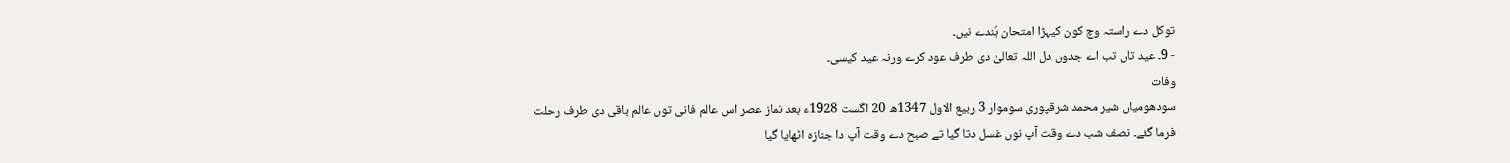توکل دے راستہ وچ کون کیہڑا امتحان ہُندے نيں۔
- 9۔ عید تاں تب اے جدوں دل اللہ تعالیٰ دی طرف عود کرے ورنہ عید کیسی۔
وفات
سودھومیاں شیر محمد شرقپوری سوموار 3 ربیع الاول 1347ھ 20 اگست 1928ء بعد نماز عصر اس عالم فانی توں عالم باقی دی طرف رحلت فرما گئے۔ نصف شب دے وقت آپ نوں غسل دتا گیا تے صبح دے وقت آپ دا جنازہ اٹھایا گیا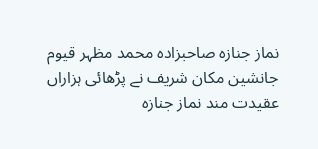نماز جنازہ صاحبزادہ محمد مظہر قیوم جانشین مکان شریف نے پڑھائی ہزاراں عقیدت مند نماز جنازہ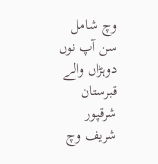وچ شامل سن آپ نوں دوہڑاں والے قبرستان شرقپور شریف وچ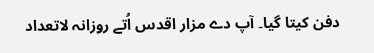دفن کیتا گیا۔ آپ دے مزار اقدس اُتے روزانہ لاتعداد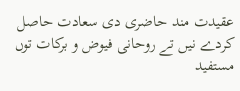عقیدت مند حاضری دی سعادت حاصل کردے نيں تے روحانی فیوض و برکات توں مستفید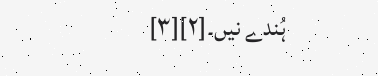ہُندے نيں۔[۲][۳]